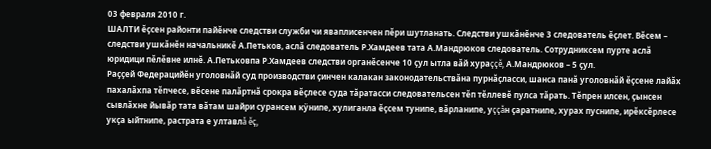03 февраля 2010 г.
ШАЛТИ ĕçсен районти пайĕнче следстви служби чи яваплисенчен пĕри шутланать. Следстви ушкăнĕнче 3 следователь ĕçлет. Вĕсем – следстви ушкăнĕн начальникĕ А.Петьков, аслă следователь Р.Хамдеев тата А.Мандрюков следователь. Сотрудниксем пурте аслă юридици пĕлĕвне илнĕ. А.Петьковпа Р.Хамдеев следстви органĕсенче 10 çул ытла вăй хураççĕ, А.Мандрюков – 5 çул.
Раççей Федерацийĕн уголовнăй суд производстви çинчен калакан законодательствăна пурнăçласси, шанса панă уголовнăй ĕçсене лайăх пахалăхпа тĕпчесе, вĕсене палăртнă срокра вĕçлесе суда тăратасси следовательсен тĕп тĕллевĕ пулса тăрать. Тĕпрен илсен, çынсен сывлăхне йывăр тата вăтам шайри сурансем кÿнипе, хулиганла ĕçсем тунипе, вăрланипе, уççăн çаратнипе, хурах пуснипе, ирĕксĕрлесе укçа ыйтнипе, растрата е ултавлă ĕç,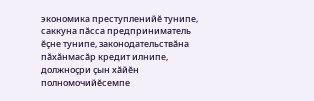экономика преступленийĕ тунипе, саккуна пăсса предприниматель ĕçне тунипе, законодательствăна пăхăнмасăр кредит илнипе, должноçри çын хăйĕн полномочийĕсемпе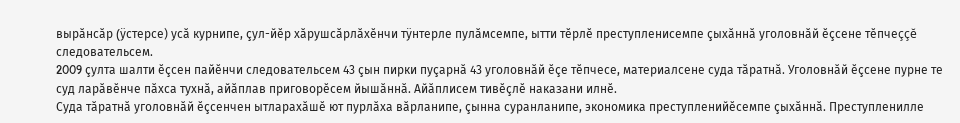вырăнсăр (ÿстерсе) усă курнипе, çул-йĕр хăрушсăрлăхĕнчи тÿнтерле пулăмсемпе, ытти тĕрлĕ преступленисемпе çыхăннă уголовнăй ĕçсене тĕпчеççĕ следовательсем.
2009 çулта шалти ĕçсен пайĕнчи следовательсем 43 çын пирки пуçарнă 43 уголовнăй ĕçе тĕпчесе, материалсене суда тăратнă. Уголовнăй ĕçсене пурне те суд ларăвĕнче пăхса тухнă, айăплав приговорĕсем йышăннă. Айăплисем тивĕçлĕ наказани илнĕ.
Суда тăратнă уголовнăй ĕçсенчен ытларахăшĕ ют пурлăха вăрланипе, çынна суранланипе, экономика преступленийĕсемпе çыхăннă. Преступленилле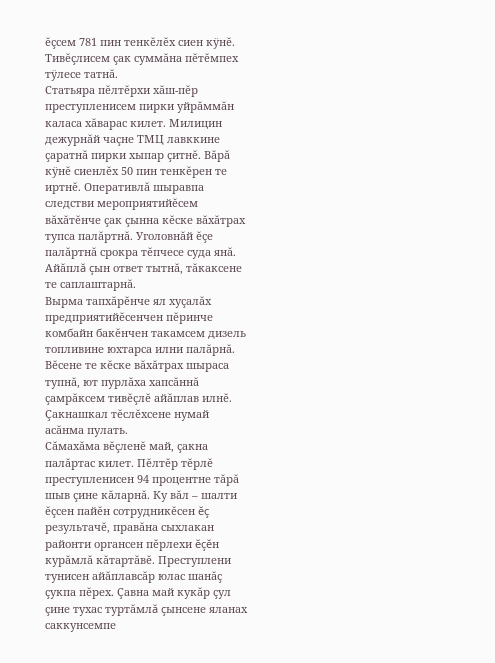ĕçсем 781 пин тенкĕлĕх сиен кÿнĕ. Тивĕçлисем çак суммăна пĕтĕмпех тÿлесе татнă.
Статьяра пĕлтĕрхи хăш-пĕр преступленисем пирки уйрăммăн каласа хăварас килет. Милицин дежурнăй чаçне ТМЦ лавккине çаратнă пирки хыпар çитнĕ. Вăрă кÿнĕ сиенлĕх 50 пин тенкĕрен те иртнĕ. Оперативлă шыравпа следстви мероприятийĕсем вăхăтĕнче çак çынна кĕске вăхăтрах тупса палăртнă. Уголовнăй ĕçе палăртнă срокра тĕпчесе суда янă. Айăплă çын ответ тытнă, тăкаксене те саплаштарнă.
Вырма тапхăрĕнче ял хуçалăх предприятийĕсенчен пĕринче комбайн бакĕнчен такамсем дизель топливине юхтарса илни палăрнă. Вĕсене те кĕске вăхăтрах шыраса тупнă, ют пурлăха хапсăннă çамрăксем тивĕçлĕ айăплав илнĕ. Çакнашкал тĕслĕхсене нумай асăнма пулать.
Сăмахăма вĕçленĕ май, çакна палăртас килет. Пĕлтĕр тĕрлĕ преступленисен 94 процентне тăрă шыв çине кăларнă. Ку вăл – шалти ĕçсен пайĕн сотрудникĕсен ĕç результачĕ, правăна сыхлакан районти органсен пĕрлехи ĕçĕн курăмлă кăтартăвĕ. Преступлени тунисен айăплавсăр юлас шанăç çукпа пĕрех. Çавна май кукăр çул çине тухас туртăмлă çынсене яланах саккунсемпе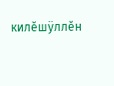килĕшÿллĕн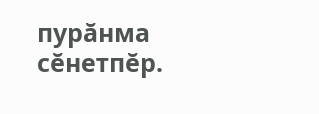пурăнма сĕнетпĕр.